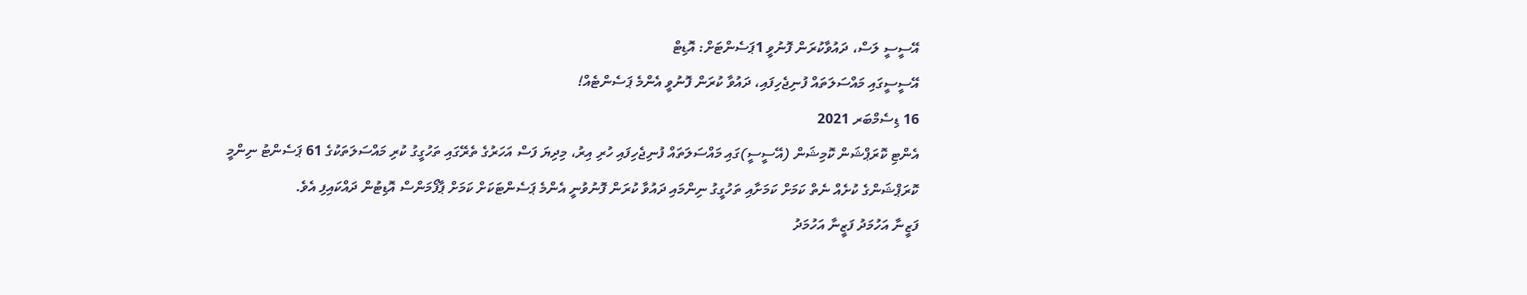އޭސީސީ ލަސް، ދައުވާކުރަން ފޮނުވީ 1ޕަސެންޓަށް: އޮޑިޓް
އޭސީސީގައި މައްސަލަތައް ފުނިޖެހިފައި، ދައުވާ ކުރަން ފޮނުވީ އެންމެ ޕަސެންޓެއް!
16 ޑިސެމްބަރ 2021
އެންޓި ކޮރަޕްޝަން ކޮމިޝަން (އޭސީސީ)ގައި މައްސަލަތައް ފުނިޖެހިފައި ހުރި އިރު، މިދިޔަ ފަސް އަހަރުގެ ތެރޭގައި ތަހުގީގު ކުރި މައްސަލަތަކުގެ 61 ޕަސެންޓު ނިންމީ ކޮރަޕްޝަންގެ ކުށެއް ނެތް ކަމަށް ކަމަށާއި ތަހުގީގު ނިންމައި ދައުވާ ކުރަން ފޮނުވުނީ އެންމެ ޕަސެންޓަކަށް ކަމަށް ޕާފޯމަންސް އޮޑިޓުން ދައްކައިފި އެވެ.
ފަޒީނާ އަހުމަދު ފަޒީނާ އަހުމަދު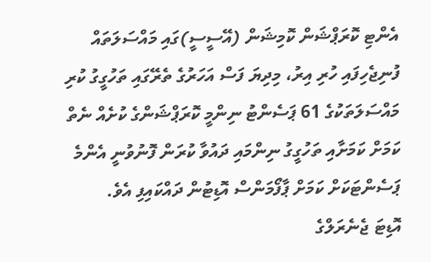އެންޓި ކޮރަޕްޝަން ކޮމިޝަން (އޭސީސީ)ގައި މައްސަލަތައް ފުނިޖެހިފައި ހުރި އިރު، މިދިޔަ ފަސް އަހަރުގެ ތެރޭގައި ތަހުގީގު ކުރި މައްސަލަތަކުގެ 61 ޕަސެންޓު ނިންމީ ކޮރަޕްޝަންގެ ކުށެއް ނެތް ކަމަށް ކަމަށާއި ތަހުގީގު ނިންމައި ދައުވާ ކުރަން ފޮނުވުނީ އެންމެ ޕަސެންޓަކަށް ކަމަށް ޕާފޯމަންސް އޮޑިޓުން ދައްކައިފި އެވެ.
އޮޑިޓަ ޖެނެރަލްގެ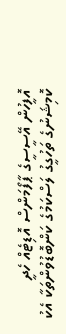އޮފީހުން އޭސީސީގެ ޕާފޯމަންސް އޮޑިޓެއް ހެދީ ކޮމިޝަނުގެ ތަހުގީގު ލަސްކަމުގެ ކަންބޮޑުވުންތަކާ އެކު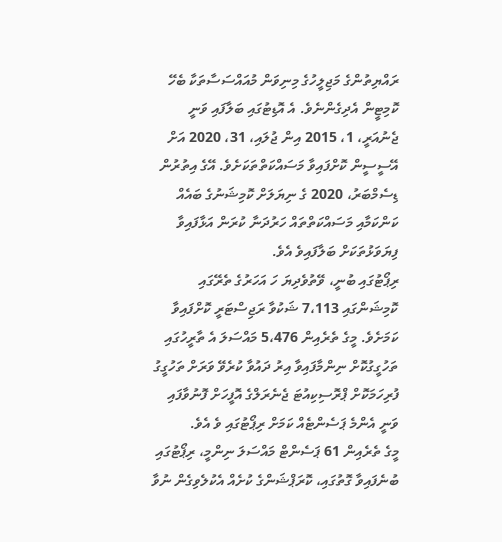ރައްޔިތުންގެ މަޖިލީހުގެ މިނިވަން މުއައްސަސާތަކާ ބެހޭ ކޮމިޓީން އެދިގެންނެވެ. އެ އޮޑިޓުގައި ބަލާފައި ވަނީ ޖެނުއަރީ، 1، 2015 އިން ޖުލައި، 31، 2020 އަށް އޭސީސީން ކޮށްފައިވާ މަސައްކަތްތަކަށެވެ. އޭގެ އިތުރުން ޑިސެމްބަރު، 2020 ގެ ނިޔަލަށް ކޮމިޝަނުގެ ބައެއް ކަންކަމާއި މަސައްކަތްތައް ހަރުދަނާ ކުރަން އަޅާފައިވާ ފިޔަވަޅުތަކަށް ބަލާފައިވެ އެވެ.
ރިޕޯޓުގައި ބުނީ، ވޭތުވެދިޔަ ހަ އަހަރުގެ ތެރޭގައި ކޮމިޝަންގައި 7،113 ޝަކުވާ ރަޖިސްޓަރީ ކޮށްފައިވާ ކަމަށެވެ. މީގެ ތެރެއިން 5،476 މައްސަލަ އެ ތާރީހުގައި ތަހުގީގުކޮށް ނިންމާފައިވާ އިރު ދައުވާ ކުރެވޭ ވަރަށް ތަހުގީގު ފުރިހަމަކޮށް ޕްރޮސިކިއުޓަ ޖެނެރަލްގެ އޮފީހަށް ފޮނުވާފައި ވަނީ އެންމެ ޕަސެންޓެއް ކަމަށް ރިޕޯޓުގައި ވެ އެވެ.
މީގެ ތެރެއިން 61 ޕަސެންޓް މައްސަލަ ނިންމީ، ރިޕޯޓުގައި ބުނެފައިވާ ގޮތުގައި، ކޮރަޕްޝަންގެ ކުށެއް އެކުލެވިގެން ނުވާ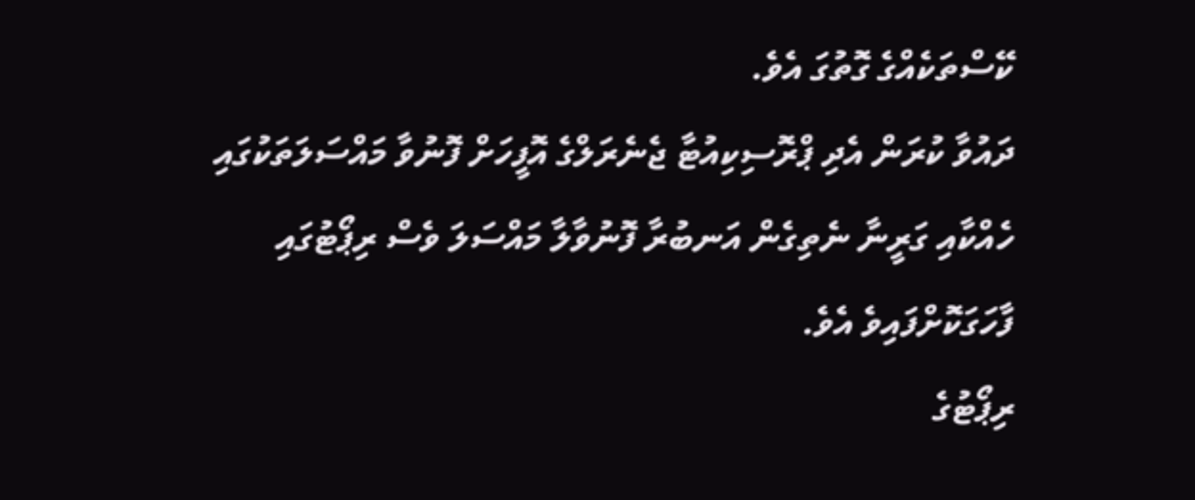ކޭސްތަކެއްގެ ގޮތުގަ އެވެ.
ދައުވާ ކުރަން އެދި ޕްރޮސިކިއުޓާ ޖެނެރަލްގެ އޮފީހަށް ފޮނުވާ މައްސަލަތަކުގައި ހެއްކާއި ގަރީނާ ނެތިގެން އަނބުރާ ފޮނުވާލާ މައްސަލަ ވެސް ރިޕޯޓުގައި ފާހަގަކޮށްފައިވެ އެވެ.
ރިޕޯޓުގެ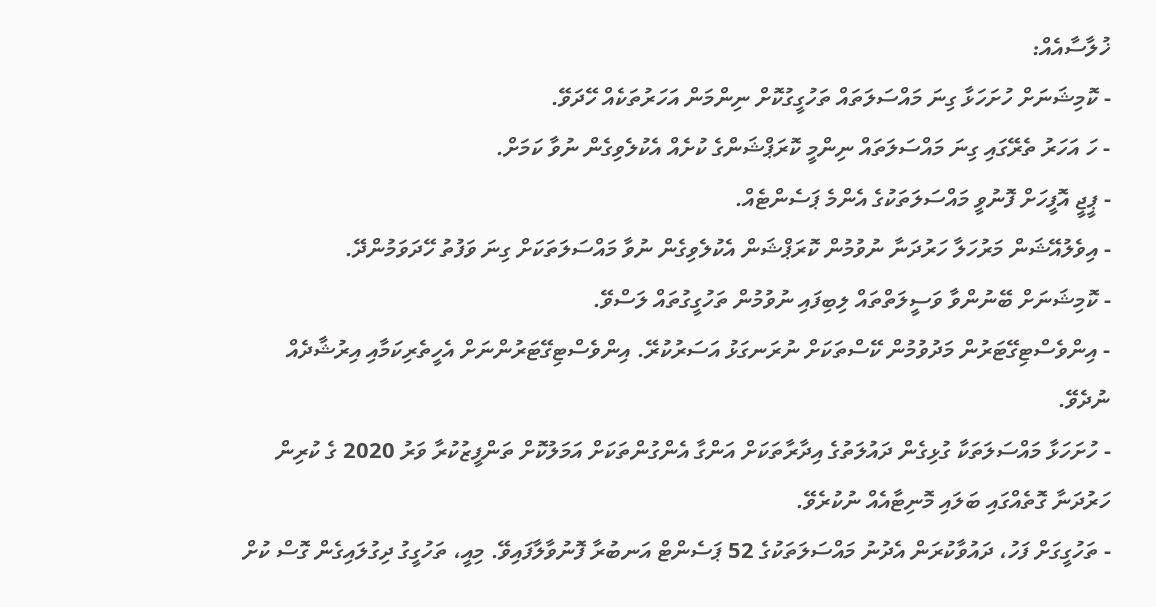ޚުލާސާއެއް:
- ކޮމިޝަނަށް ހުށަހަޅާ ގިނަ މައްސަލަތައް ތަހުގީގުކޮށް ނިންމަން އަހަރުތަކެއް ހޭދަވޭ.
- ހަ އަހަރު ތެރޭގައި ގިނަ މައްސަލަތައް ނިންމީ ކޮރަޕްޝަންގެ ކުށެއް އެކުލެވިގެން ނުވާ ކަމަށް.
- ޕީޖީ އޮފީހަށް ފޮނުވީ މައްސަލަތަކުގެ އެންމެ ޕަސެންޓެއް.
- އިވެލުއޭޝަން މަރުހަލާ ހަރުދަނާ ނުވުމުން ކޮރަޕްޝަން އެކުލެވިގެން ނުވާ މައްސަލަތަކަށް ގިނަ ވަފުތު ހޭދަވަމުންދޭ.
- ކޮމިޝަނަށް ބޭނުންވާ ވަސީލަތްތައް ލިބިފައި ނުވުމުން ތަހުގީގުތައް ލަސްވޭ.
- އިންވެސްޓިގޭޓަރުން މަދުވުމުން ކޭސްތަކަށް ނުރަނގަޅު އަސަރުކުރޭ. އިންވެސްޓިގޭޓަރުންނަށް އެހީތެރިކަމާއި އިރުޝާދެއް ނުދެވޭ.
- ހުށަހަޅާ މައްސަލަތަކާ ގުޅިގެން ދައުލަތުގެ އިދާރާތަކަށް އަންގާ އެންގުންތަކަށް އަމަލުކޮށް ތަންފީޒުކުރާ ވަރު 2020 ގެ ކުރިން ހަރުދަނާ ގޮތެއްގައި ބަލައި މޮނިޓާއެއް ނުކުރެވޭ.
- ތަހުގީގަށް ފަހު، ދައުވާކުރަން އެދުނު މައްސަލަތަކުގެ 52 ޕަސެންޓް އަނބުރާ ފޮނުވާލާފައިވޭ. މިއީ، ތަހުގީގު ދިގުލައިގެން ގޮސް ކުށް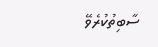ސާބިތުކުރެވޭ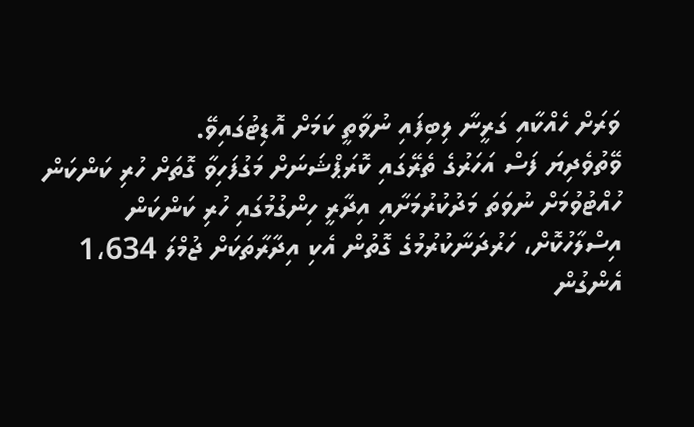ވަރަށް ހެއްކާއި ގަރީނާ ލިބިފައި ނުވާތީ ކަމަށް އޮޑިޓުގައިވޭ.
ވޭތުވެދިޔަ ފަސް އަހަރުގެ ތެރޭގައި ކޮރަޕްޝަނަށް މަގުފަހިވާ ގޮތަށް ހުރި ކަންކަން ހުއްޓުވުމަށް ނުވަތަ މަދުކުރުމަށާއި އިދާރީ ހިންގުމުގައި ހުރި ކަންކަން އިސްލާހުކޮށް، ހަރުދަނާކުރުމުގެ ގޮތުން އެކި އިދާރާތަކަށް ޖުމްލަ 1،634 އެންގުން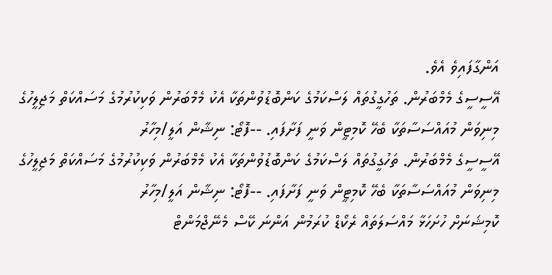އަންގާފައިވެ އެވެ.
އޭސީސީގެ މެމްބަރުން. ތަހުގީގުތައް ލަސްކަމުގެ ކަންބޮޑުވުންތަކާ އެކު މެމްބަރުން ވަކިކުރުމުގެ މަސައްކަތް މަޖިލީހުގެ މިނިވަން މުއައްސަސާތަކާ ބެހޭ ކޮމިޓީން ވަނީ ފަށާފައި. --ފޮޓޯ: ނިޝާން އަލީ/މިހާރު
އޭސީސީގެ މެމްބަރުން. ތަހުގީގުތައް ލަސްކަމުގެ ކަންބޮޑުވުންތަކާ އެކު މެމްބަރުން ވަކިކުރުމުގެ މަސައްކަތް މަޖިލީހުގެ މިނިވަން މުއައްސަސާތަކާ ބެހޭ ކޮމިޓީން ވަނީ ފަށާފައި. --ފޮޓޯ: ނިޝާން އަލީ/މިހާރު
ކޮމިޝަނަށް ހުށަހަޅާ މައްސަލަތައް ރެކޯޑް ކުރަމުން އަންނަ ކޭސް މެނޭޖްމަންޓް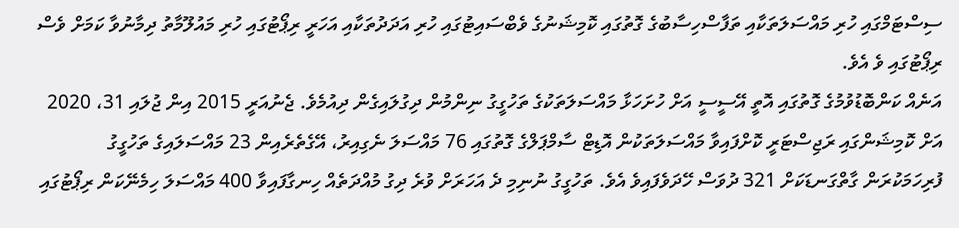ސިސްޓަމްގައި ހުރި މައްސަލަތަކާއި ތަފާސްހިސާބުގެ ގޮތުގައި ކޮމިޝަނުގެ ވެބްސައިޓުގައި ހުރި އަދަދުތަކާއި އަހަރީ ރިޕޯޓުގައި ހުރި މައުލޫމާތު ދިމާނުވާ ކަމަށް ވެސް ރިޕޯޓުގައި ވެ އެވެ.
އަނެއް ކަންބޮޑުވުމުގެ ގޮތުގައި އޮތީ އޭސީސީ އަށް ހުށަހަޅާ މައްސަލަތަކުގެ ތަހުގީގު ނިންމުން ދިގުލައިގެން ދިއުމެވެ. ޖެނުއަރީ 2015 އިން ޖުލައި 31، 2020 އަށް ކޮމިޝަންގައި ރަޖިސްޓަރީ ކޮށްފައިވާ މައްސަލަތަކުން އޮޑިޓް ސާމްޕަލްގެ ގޮތުގައި 76 މައްސަލަ ނެގިއިރު، އޭގެތެރެއިން 23 މައްސަލައިގެ ތަހުގީގު ފުރިހަމަކުރަން ގާތްގަނޑަކަށް 321 ދުވަސް ހޭދަވެފައިވެ އެވެ. ތަހުގީގު ނުނިމި ދެ އަހަރަށް ވުރެ ދިގު މުއްދަތެއް ހިނގާފައިވާ 400 މައްސަލަ ހިމެނޭކަން ރިޕޯޓުގައި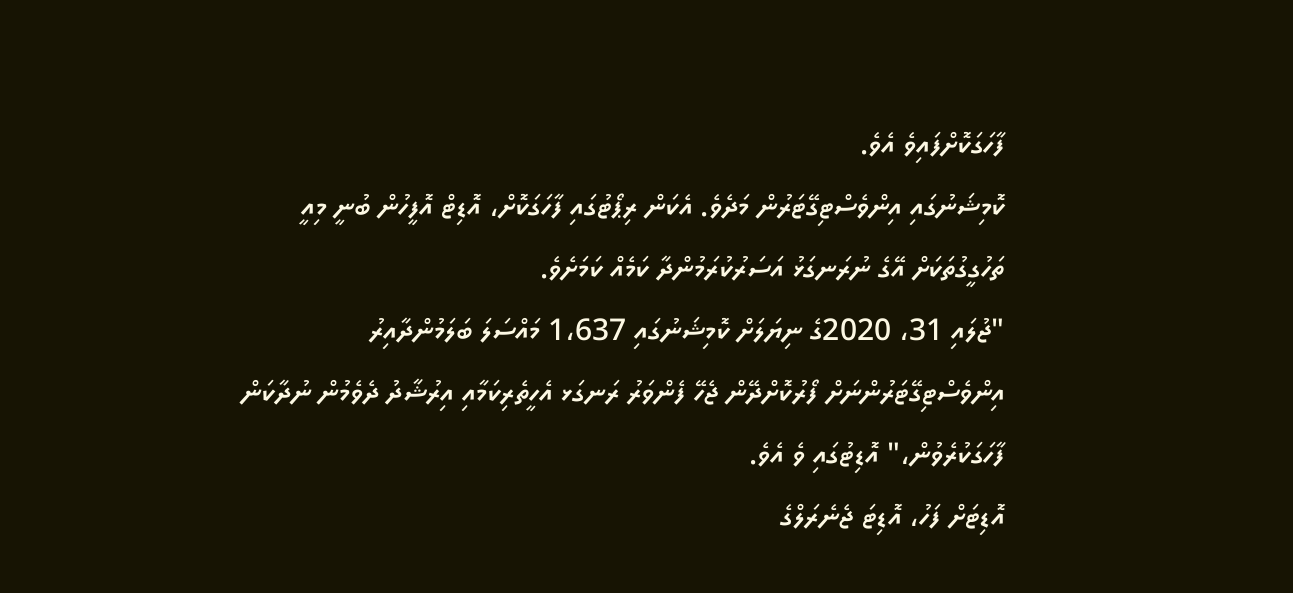ފާހަގަކޮށްފައިވެ އެވެ.
ކޮމިޝަނުގައި އިންވެސްޓިގޭޓަރުން މަދެވެ. އެކަން ރިޕޯޓުގައި ފާހަގަކޮށް، އޮޑިޓް އޮފީހުން ބުނީ މިއީ ތަހުގީގުތަކަށް އޭގެ ނުރަނގަޅު އަސަރުކުރަމުންދާ ކަމެއް ކަމަށެވެ.
"ޖުލައި 31، 2020ގެ ނިޔަލަށް ކޮމިޝަނުގައި 1،637 މައްސަލަ ބަލަމުންދާއިރު އިންވެސްޓިގޭޓަރުންނަށް ފޯރުކޮށްދޭން ޖެހޭ ފެންވަރު ރަނގަޅ އެހީތެރިކަމާއި އިރުޝާދު ދެވެމުން ނުދާކަން ފާހަގަކުރެވުން،" އޮޑިޓުގައި ވެ އެވެ.
އޮޑިޓަށް ފަހު، އޮޑިޓަ ޖެނެރަލްގެ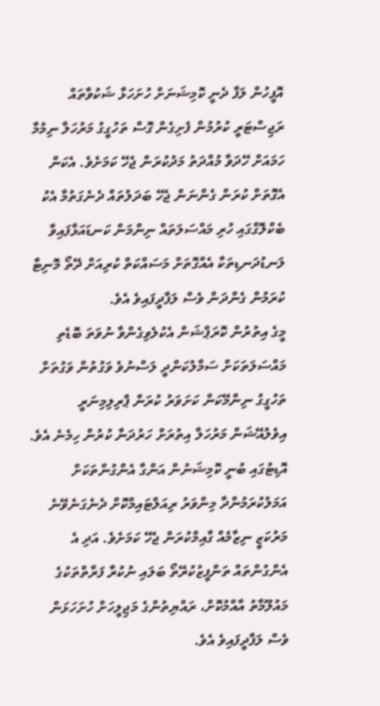އޮފީހުން ލަފާ ދެނީ ކޮމިޝަނަށް ހުށަހަޅާ ޝަކުވާތައް ރަޖިސްޓަރީ ކުރުމުން ފެށިގެން ގޮސް ތަހުގީގު މަރުހަލާ ނިމުމާ ހަމައަށް ހޭދަވާ މުއްދަތު މަދުކުރަން ޖެހޭ ކަމަށެވެ. އެކަން އެގޮތަށް ކުރަން ގެންނަން ޖެހޭ ބަދަލުތައް ދެނެގަތުމާ އެކު ބެކްލޮގްގައި ހުރި މައްސަލަތައް ނިންމަން ކަނޑައަޅާފައިވާ ލަނޑުދަނޑިތަކާ އެއްގޮތަށް މަސައްކަތް ކުރިއަށް ދޭތޯ މޮނިޓާ ކުރަމުން ގެންދަން ވެސް ލަފާދީފައިވެ އެވެ.
މީގެ އިތުރުން ކޮރަޕްޝަން އެކުލެވިގެންވާ ނުވަތަ ބޮޑެތި މައްސަލަތަކަށް ސަމާލުކަންދީ ލަސްނުވެ ވަގުތުން ވަގުތަށް ތަހުގީގު ނިންމޭކަން ކަށަވަރު ކުރަން ޕްރިލިމިނަރީ އިވެލުއޭޝަން މަރުހަލާ އިތުރަށް ހަރުދަނާ ކުރުން ހިމެނެ އެވެ.
އޮޑިޓުގައި ބުނީ ކޮމިޝަނުން އަންގާ އެންގުންތަކަށް އަމަލުކުރަމުންދާ މިންވަރު ރިއަލްޓައިމްކޮށް ދެނެގަނެވޭނެ މަރުކަޒީ ނިޒާމެއް ގާއިމްކުރަން ޖެހޭ ކަމަށެވެ. އަދި އެ އެންގުންތައް ތަންފީޒުކުރޭތޯ ބަލައި ނުކުރާ ފަރާތްތަކުގެ މައުލޫމާތު އާއްމުކޮށް، ރައްޔިތުންގެ މަޖިލީހަށް ހުށަހަޅަން ވެސް ލަފާދީފައިވެ އެވެ.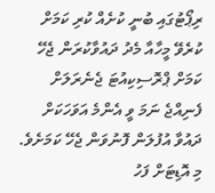ރިޕޯޓުގައި ބުނީ ކުށެއް ކުރި ކަމަށް ކުރެވޭ މީހާއާ މެދު ދައުވާކުރަން ޖެހޭ ކަމަށް ޕްރޮސިކިއުޓަ ޖެނެރަލަށް ފެނިއްޖެ ނަމަ ވީ އެންމެ އަވަހަކަށް ދައުވާ އުފުލަން ފޮނުވަން ޖެހޭ ކަމަށެވެ.
މި އޮޑިޓަށް ފަހު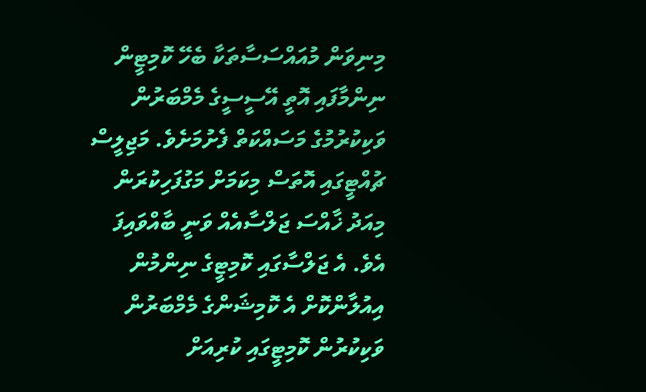މިނިވަން މުއައްސަސާތަކާ ބެހޭ ކޮމިޓީން ނިންމާފައި އޮތީ އޭސީސީގެ މެމްބަރުން ވަކިކުރުމުގެ މަސައްކަތް ފެށުމަށެވެ. މަޖިލީސް ޗުއްޓީގައި އޮތަސް މިކަމަށް މަގުފަހިކުރަން މިއަދު ޚާއްސަ ޖަލްސާއެއް ވަނީ ބާއްވައިފަ އެވެ. އެ ޖަލްސާގައި ކޮމިޓީގެ ނިންމުން އިއުލާންކޮށް އެ ކޮމިޝަންގެ މެމްބަރުން ވަކިކުރުން ކޮމިޓީގައި ކުރިއަށް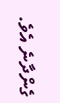ގެންދާނެ އެވެ.